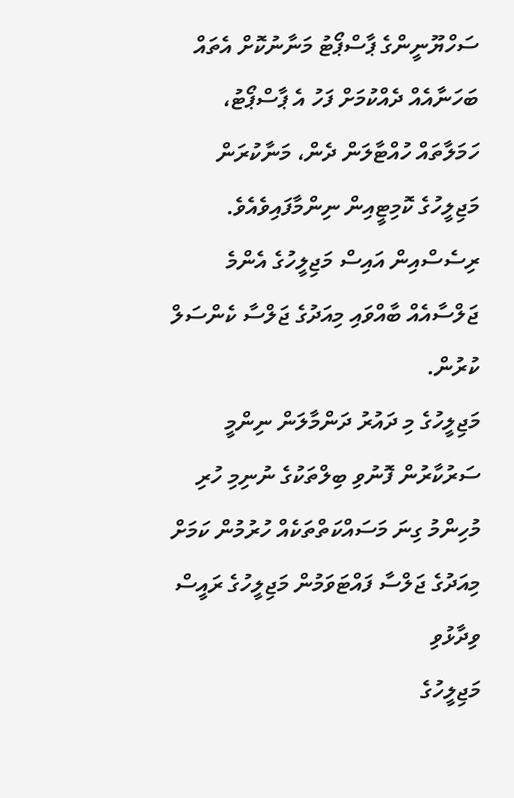ސަހްޔޫނީންގެ ޕާސްޕޯޓު މަނާނުކޮށް އެތައް ބަހަނާއެއް ދެއްކުމަށް ފަހު އެ ޕާސްޕޯޓު، ހަމަލާތައް ހުއްޓާލަން ދެން، މަނާކުރަން މަޖިލީހުގެ ކޮމިޓީއިން ނިންމާފައިވެއެވެ.
ރިސެސްއިން އައިސް މަޖިލީހުގެ އެންމެ ޖަލްސާއެއް ބާއްވައި މިއަދުގެ ޖަލްސާ ކެންސަލް ކުރުން.
މަޖިލީހުގެ މި ދައުރު ދަންމާލަން ނިންމީ ސަރުކާރުން ފޮނުވި ބިލްތަކުގެ ނުނިމި ހުރި މުހިންމު ގިނަ މަސައްކަތްތަކެއް ހުރުމުން ކަމަށް މިއަދުގެ ޖަލްސާ ފައްޓަވަމުން މަޖިލީހުގެ ރައީސް ވިދާޅުވި
މަޖިލީހުގެ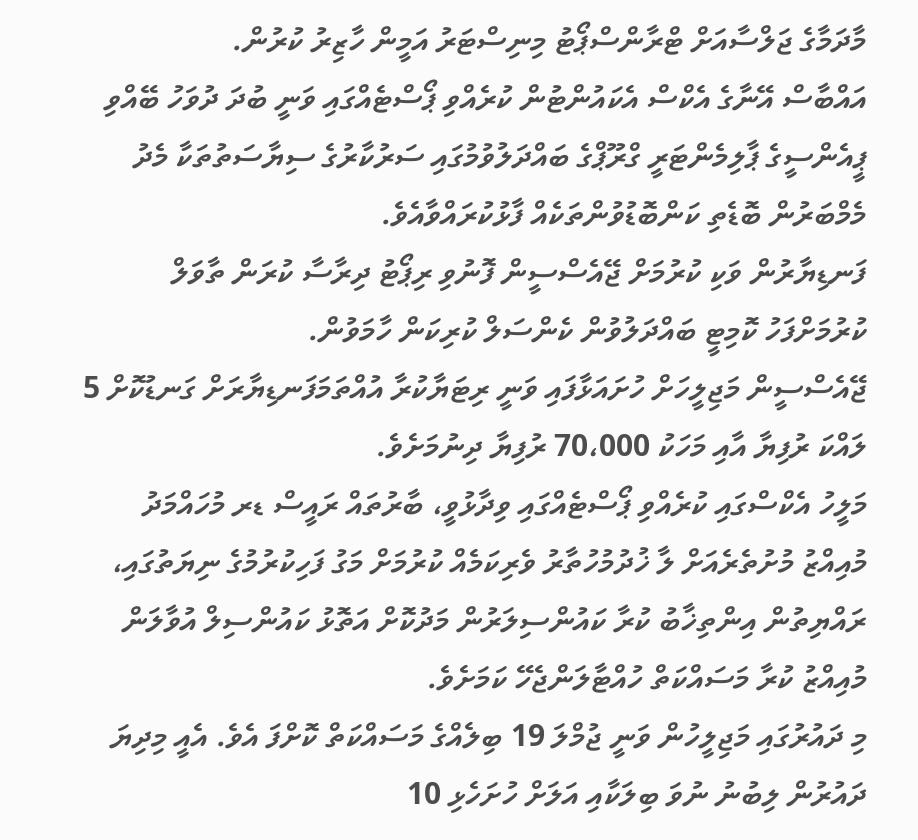މާދަމާގެ ޖަލްސާއަށް ޓްރާންސްޕޯޓު މިނިސްޓަރު އަމީން ހާޒިރު ކުރުން.
އައްބާސް އޭނާގެ އެކްސް އެކައުންޓުން ކުރެއްވި ޕޯސްޓެއްގައި ވަނީ ބުދަ ދުވަހު ބޭއްވި ޕީއެންސީގެ ޕާލިމެންޓަރީ ގްރޫޕްގެ ބައްދަލުވުމުގައި ސަރުކާރުގެ ސިޔާސަތުތަކާ މެދު މެމްބަރުން ބޮޑެތި ކަންބޮޑުވުންތަކެއް ފާޅުކުރައްވާއެވެ.
ފަނޑިޔާރުން ވަކި ކުރުމަށް ޖޭއެސްސީން ފޮނުވި ރިޕޯޓު ދިރާސާ ކުރަން ތާވަލް ކުރުމަށްފަހު ކޮމިޓީ ބައްދަލުވުން ކެންސަލް ކުރިކަން ހާމަވުން.
ޖޭއެސްސީން މަޖިލީހަށް ހުށައަޅާފައި ވަނީ ރިޓަޔާކުރާ އުއްތަމަފަނޑިޔާރަށް ގަނޑުކޮށް 5 ލައްކަ ރުފިޔާ އާއި މަހަކު 70،000 ރުފިޔާ ދިނުމަށެވެ.
މަލީހު އެކްސްގައި ކުރެއްވި ޕޯސްޓެއްގައި ވިދާޅުވީ، ބާރުތައް ރައީސް ޑރ މުހައްމަދު މުއިއްޒު މުށުތެރެއަށް ލާ ޚުދުމުހުތާރު ވެރިކަމެއް ކުރުމަށް މަގު ފަހިކުރުމުގެ ނިޔަތުގައި، ރައްޔިތުން އިންތިޚާބު ކުރާ ކައުންސިލަރުން މަދުކޮށް އަތޮޅު ކައުންސިލް އުވާލަން މުއިއްޒު ކުރާ މަސައްކަތް ހުއްޓާލަންޖެހޭ ކަމަށެވެ.
މި ދައުރުގައި މަޖިލީހުން ވަނީ ޖުމްލަ 19 ބިލެއްގެ މަސައްކަތް ކޮށްފަ އެވެ. އެއީ މިދިޔަ ދައުރުން ލިބުނު ނުވަ ބިލަކާއި އަލަށް ހުށަހެޅި 10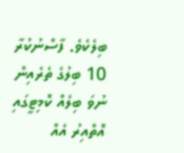ބިލެކެވެ. ފާސްނުކުރާ 10 ބިލުގެ ތެރެއިން ނުވަ ބިލެއް ކޮމިޓީގައި އޮތްއިރު އެއް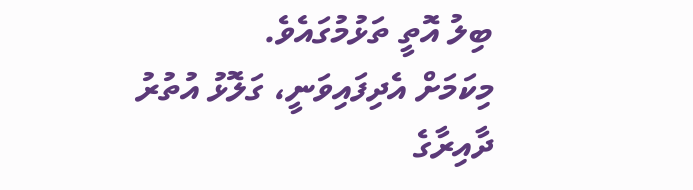ބިލު އޮތީ ތަޅުމުގައެވެ.
މިކަމަށް އެދިފައިވަނީ، ގަލޮޅު އުތުރު ދާއިރާގެ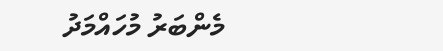މެންބަރު މުހައްމަދު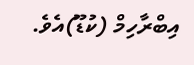އިބްރާހިމް (ކުޑޫ)އެވެ.